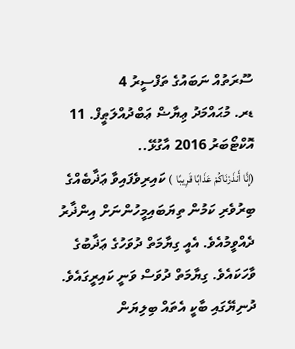ސޫރަތުއް ނަބައުގެ ތަފްސީރު 4
ޑރ. މުޙައްމަދު ޢިޔާޟް ޢަބްދުއްލަޠީފް. 11 އޮކްޓޯބަރު 2016 އާގުޅޭ..
(إِنَّا أَنذَرْ‌نَاكُمْ عَذَابًا قَرِ‌يبًا  ) ކައިރިވެފައިވާ ޢަޛާބެއްގެ ބިރުވެރި ކަމުން ތިޔަބައިމީހުންނަށް އިންޛާރު ދެއްވީމުއެވެ. އެއީ ގިޔާމަތް ދުވަހުގެ ޢަޛާބުގެ ވާހަކައެވެ. ގިޔާމަތް ދުވަސް ވަނީ ކައިރީގައެވެ. ދުނިޔޭގައި ބާކީ އެތައް ބިލިޔަން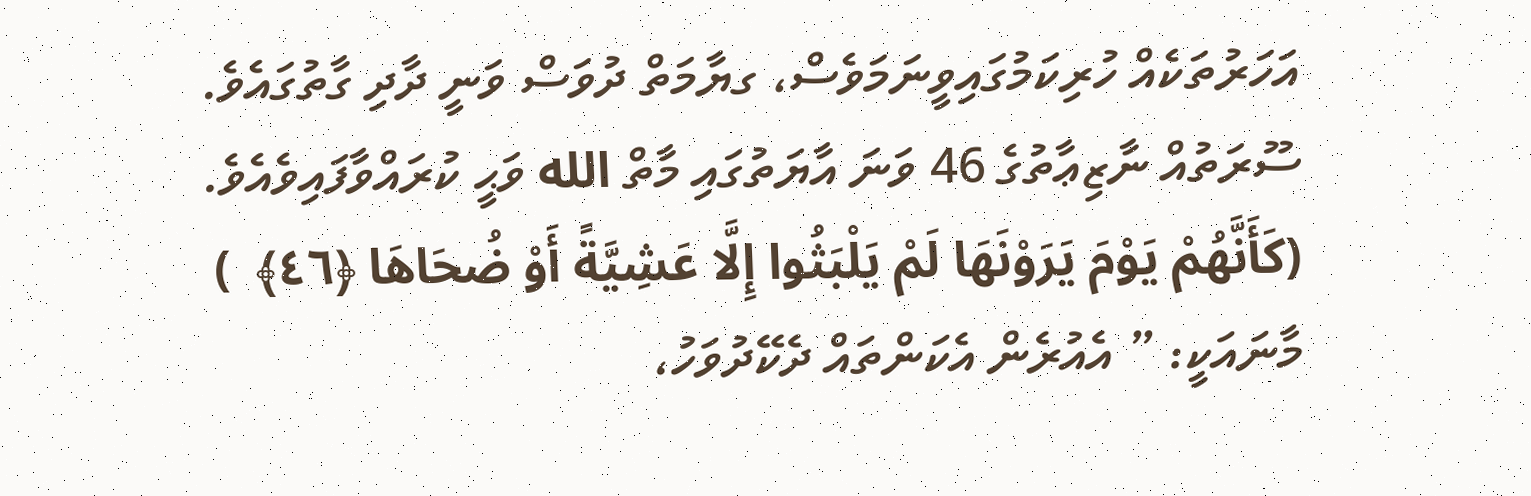އަހަރުތަކެއް ހުރިކަމުގައިވީނަމަވެސް، ގޔާމަތް ދުވަސް ވަނީ ދާދި ގާތުގައެވެ. ސޫރަތުއް ނާޒިޢާތުގެ 46 ވަނަ އާޔަތުގައި މާތް الله ވަޙީ ކުރައްވާފައިވެއެވެ. (كَأَنَّهُمْ يَوْمَ يَرَ‌وْنَهَا لَمْ يَلْبَثُوا إِلَّا عَشِيَّةً أَوْ ضُحَاهَا ﴿٤٦﴾  ) މާނައަކީ: ” އެއުރެން އެކަންތައް ދެކޭދުވަހު،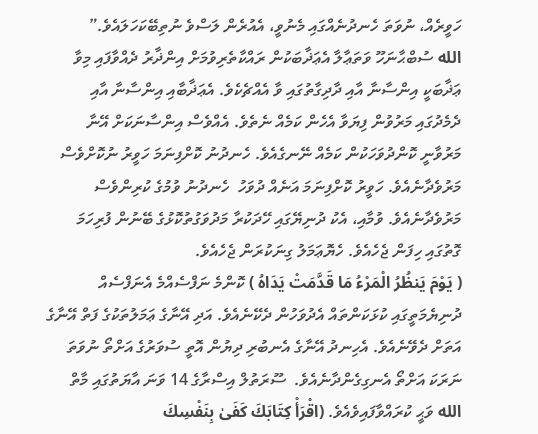ހަވީރެއް، ނުވަތަ ހެނދުނެއްގައި މެނުވީ، އެއުރެން ލަސްވެ ނުތިބޭކަހަލައެވެ.”
الله ސުބްޙާނަހޫ ވަތަޢާލާ އެޢަޛާބަކުން ރައްކާތެރިވުމަށް އިންޛާރު ދެއްވާފައި މިވާ ޢަޛާބަކީ އިންސާނާ އާއި ދާދިގާތުގައި ވާ އެއްޗެކެވެ. އެޢަޛާބާއި އިންސާނާ އާއި ދެމެދުގައި މަރުވުން ފިޔަވާ އެހެން ކަމެއް ނެތެވެ. އެއްވެސް އިންސާނަކަށް އޭނާ މަރުވާނީ ކޮންދުވަހަކުން ކަމެއް ނޭނގެއެވެ. ހެނދުނު ކޮށްފިނަމަ ހަވީރު ނުކޮށްވެސް މަރުވެދާނެއެވެ. ހަވީރު ކޮށްފިނަމަ އަނެއް ދުވަހު  ހެނދުނު ވުމުގެ ކުރިންވެސް މަރުވެދާނެއެވެ. ވުމާއި، އެކު ދުނިޔޭގައި ހޭދަކުރާ މަދުވަގުތުކޮޅުގެ ބޭނުން ފުރިހަމަ ގޮތުގައި ހިފަން ޖެހެއެވެ. ހެޔޮޢަމަލު ގިނަކުރަން ޖެހެއެވެ.
( يَوْمَ يَنظُرُ‌ الْمَرْ‌ءُ مَا قَدَّمَتْ يَدَاهُ ) ކޮންމެ ނަފްސެއްމެ އެނަފްސެއް ދުނިޔެމަތީގައި ކުޅަކަންތައް އެދުވަހުން ދެކޭނެއެވެ. އަދި އޭނާގެ ޢަމަލުތަކުގެ ފަތް އޭނާގެ އަތަށް ދެވޭނެއެވެ. އެހިނދު އޭނާގެ އެނބުރި ދިޔުން އޮތީ ސުވަރުގެ އަށްތޯ ނުވަތަ ނަރަކަ އަށްތޯ އެނގިގެންދާނެއެވެ.  ސޫރަތުލް އިސްރާގެ 14 ވަނަ އާޔަތުގައި މާތް الله ވަޙީ ކުރައްވާފައިވެއެވެ. (اقْرَ‌أْ كِتَابَكَ كَفَىٰ بِنَفْسِكَ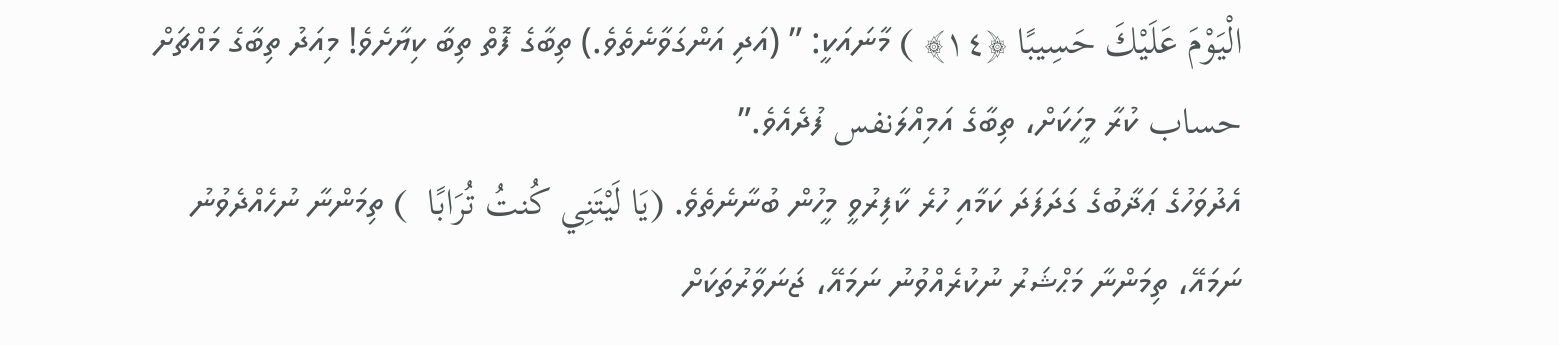الْيَوْمَ عَلَيْكَ حَسِيبًا ﴿١٤﴾ ) މާނައަކީ: ” (އަދި އަންގަވާނެތެވެ.) ތިބާގެ ފޮތް ތިބާ ކިޔާށެވެ! މިއަދު ތިބާގެ މައްޗަށް حساب ކުރާ މީހަކަށް، ތިބާގެ އަމިއްލަنفس ފުދެއެވެ.”
އެދުވަހުގެ ޢަޛާބުގެ ގަދަފަދަ ކަމާއި ހުރެ ކާފިރުވީ މީހުން ބުނާނެތެވެ. (يَا لَيْتَنِي كُنتُ تُرَ‌ابًا  ) ތިމަންނާ ނުހެއްދެވުނު ނަމައޭ، ތިމަންނާ މަޙްޝަރު ނުކުރެއްވުނު ނަމައޭ، ޖަނަވާރުތަކަށް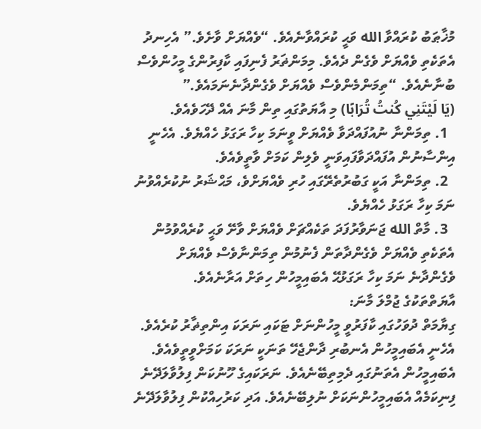މުޚާޠަބު ކުރައްވާ الله ވަޙީ ކުރައްވާނެއެވެ. “ވެއްޔަށް ވާށެވެ.” އެހިނދު އެތަކެތި ވެއްޔަށް ވެގެން ދެއެވެ. މިމަންޡަރު ފެނިފައި ކާފިރުންގެ މީހުންވެސް ބުނާނެއެވެ. “ތިމަންމެންވެސް ވެއްޔަށް ވެގެންދާނެނަމައެވެ.”
(يَا لَيْتَنِي كُنتُ تُرَ‌ابًا) މި އާޔަތުގައި ތިން މާނަ އެއް ދޭހަވެއެވެ.
  1. ތިމަންނާ ނުއުފައްދަވާ ވެއްޔަށް ވީނަމަ ކިހާ ރަގަޅު ހެއްޔެވެ. އެހެނީ އިންސާނުން އުފައްދަވާފައިވަނީ ވެލިން ކަމަށް ވާތީވެއެވެ.
  2. ތިމަންނާ އަކީ ގަބުރުތެރޭގައި ހުރި ވެއްޔަށްވެ، މަޙްޝަރު ނުކުރެއްވުނު ނަމަ ކިހާ ރަގަޅު ހެއްޔެވެ.
  3. މާތް الله ޖަނަވާރުފަދަ ތަކެއްޗަށް ވެއްޔަށް ވާށޭ ވަޙީ ކުރެއްވުމުން އެތަކެތި ވެއްޔަށް ވެގެންދާތަން ފެނުމުން ތިމަންނާވެސް ވެއްޔަށް ވެގެންދާނެ ނަމަ ކިހާ ރަގަޅުޙޭ އެބައިމީހުން ހިތަށް އަރާނެއެވެ.
އާޔަތްތަކުގެ ޖުމްލަ މާނަ:
ގިޔާމަތް ދުވަހުގައި ކާފަރުވީ މީހުންނަށް ޓަކައި ނަރަކަ އިންތިޡާރު ކުރެއެވެ. އެހެނީ އެބައިމީހުން އެނބުރި ދާންޖެހޭ ތަނަކީ ނަރަކަ ކަމަށްވީތީވެއެވެ. އެބައިމީހުން އެތަނުގައި ދެމިތިބޭނެއެވެ. ނަރަކައިގެ ހޫނުކަން ފިލުވާލަދޭނެ ފިނިކަމެއް އެބައިމީހުންނަކަށް ނުލިބޭނެއެވެ. އަދި ކަރުހިއްކުން ފިލުވާލަދޭނެ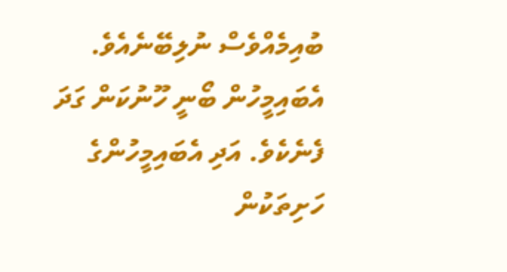ބުއިމެއްވެސް ނުލިބޭނެއެވެ. އެބައިމީހުން ބޯނީ ހޫނުކަން ގަދަ ފެނެކެވެ. އަދި އެބައިމީހުންގެ ހަށިތަކުން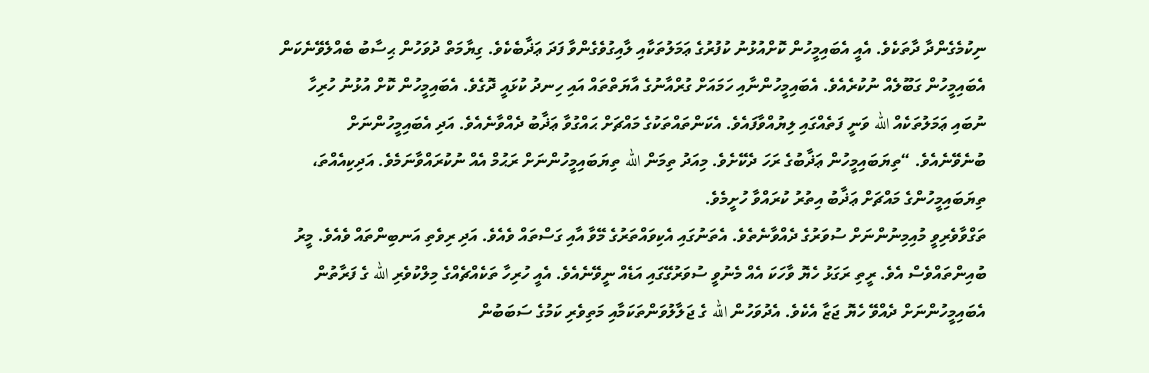ނިކުމެގެންދާ ދާތަކެވެ. އެއީ އެބައިމީހުން ކޮށްއުޅުނު ކުފުރުގެ ޢަމަލުތަކާއި ލާއިގުވެގެންވާ ފަދަ ޢަޛާބެކެވެ. ގިޔާމަތް ދުވަހުން ޙިސާބު ބެއްލެވޭނެކަން އެބައިމީހުން ގަބޫލެއް ނުކުރެއެވެ. އެބައިމީހުންނާއި ހަމައަށް ގުރްއާނުގެ އާޔަތްތައް އައި ހިނދު ކުޅައީ ދޮގެވެ. އެބައިމީހުން ކޮށް އުޅުނު ހުރިހާ ނުބައި ޢަމަލުތަކެއް الله ވަނީ ފަތެއްގައި ލިޔުއްވާފައެވެ. އެކަންތައްތަކުގެ މައްޗަށް ޙައްގުވާ ޢަޛާބު ދެއްވާނެއެވެ. އަދި އެބައިމީހުންނަށް ބުނެވޭނެއެވެ. “ތިޔަބައިމީހުން ޢަޛާބުގެ ރަހަ ދެކޭށެވެ. މިއަދު ތިމަން الله ތިޔަބައިމީހުންނަށް ރަޙުމް އެއް ނުކުރައްވާނަމެވެ. އަދިކިއެއްތަ، ތިޔަބައިމީހުންގެ މައްޗަށް ޢަޛާބު އިތުރު ކުރައްވާ ހުށީމެވެ.
ތަގްވާވެރިވީ މުއިމިނުންނަށް ސުވަރުގެ ދެއްވާނެތެވެ. އެތަނުގައި އެކިވައްތަރުގެ މޭވާ އާއި ގަސްތައް ވެއެވެ. އަދި ރިވެތި އަނބިންތައް ވެއެވެ. މީރު ބުއިންތައްވެސް އެވެ. ރީތި ރަގަޅު ހެޔޮ ވާހަކަ އެއް މެނުވީ ސުވަރުގޭގައި އަޑެއް ނީވޭނެއެވެ. އެއީ ހުރިހާ ތަކެއްޗެއްގެ މިލްކުވެރި الله ގެ ފަރާތުން އެބައިމީހުންނަށް ދެއްވޭ ހެޔޮ ޖަޒާ އެކެވެ. އެދުވަހުން الله ގެ ޖަލާލުވަންތަކަމާއި މަތިވެރި ކަމުގެ ސަބަބުން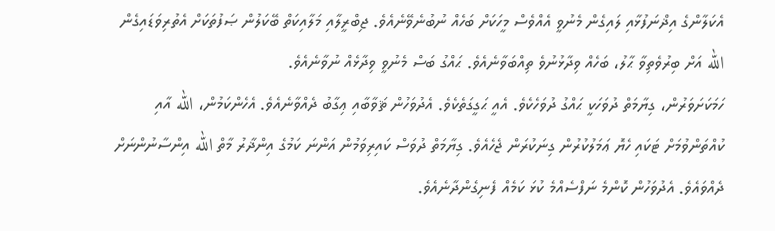އެކަލާންގެ އިޛްނަފުޅާއި ލައިގެން މެނުވީ އެއްވެސް މީހަކަށް ބަހެއް ނުބުނެވޭނެއެވެ. ޖިބްރީލާއި މަލާއިކަތް ބޭކަލުން ޞަފުތަކަށް އެތުރިވަޑައިގެން الله އަށް ބިރުވެތިވާ ޙާލު، ބަހެއް ވިދާޅުނުވެ ތިއްބަވާނެއެވެ. ޙައްގު ބަސް މެނުވީ ވިދާޅެއް ނުވާނެއެވެ.
ހަމަކަށަވަރުން، ގިޔާމަތް ދުވަހަކީ ޙައްގު ދުވަހެކެވެ. އެއީ ޙަގީގަތެކެވެ. އެދުވަހުން ޘަވާބާއި ޢިގާބު ދެއްވާނެއެވެ. އެހެންކަމުން، الله އާއި ކުއްތަންވުމަށް ޓަކައި ހެޔޮ ޢަމަލުކުރުން ގިނަކުރަން ޖެހެއެވެ. ގިޔާމަތް ދުވަސް ކައިރިވަމުން އަންނަ ކަމުގެ އިންޛާރު މާތް الله އިންސާނުންނަށް ދެއްވައެވެ. އެދުވަހުން ކޮންމެ ނަފްސެއްމެ ކުޅަ ކަމެއް ފެނިގެންދާނެއެވެ.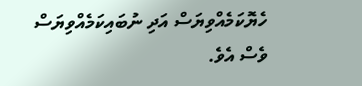ހެޔޮކަމެއްވިޔަސް އަދި ނުބައިކަމެއްވިޔަސް ވެސް އެވެ.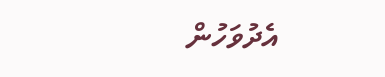އެދުވަހުން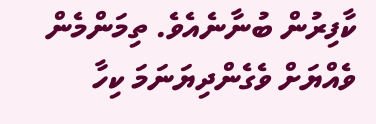ކާފިރުން ބުނާނެއެވެ. ތިމަންމެން ވެއްޔަށް ވެގެންދިޔަނަމަ ކިހާ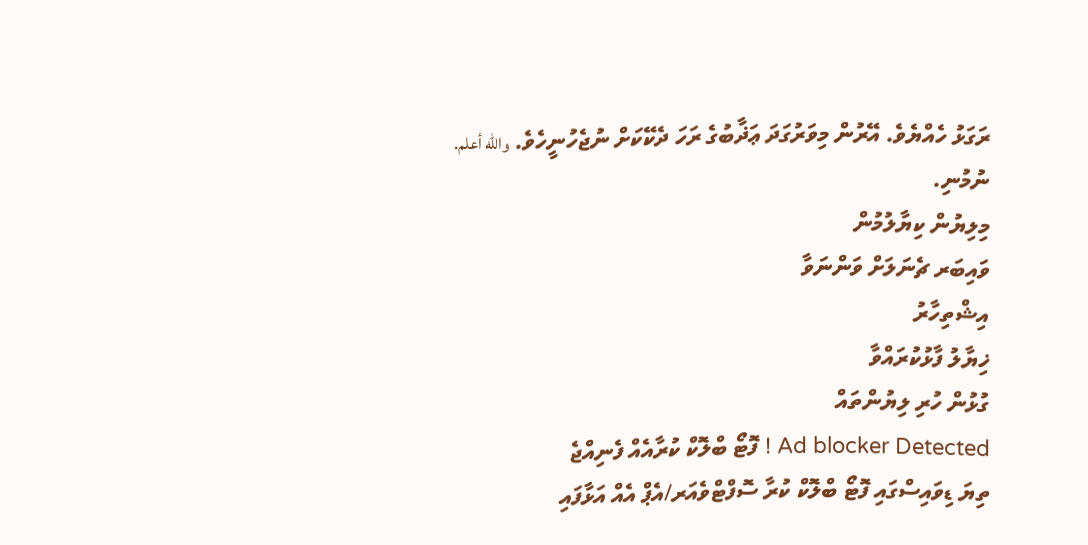ރަގަޅު ހެއްޔެވެ. އޭރުން މިވަރުގަދަ ޢަޛާބުގެ ރަހަ ދެކޭކަށް ނުޖެހުނީހެވެ. والله أعلم.
ނުމުނި.
މިލިޔުން ކިޔާލުމުން
ވައިބަރ ޗެނަލަށް ވަންނަވާ
އިޝްތިހާރު
ޚިޔާލު ފާޅުކުރައްވާ
ގުޅުން ހުރި ލިޔުންތައް
Ad blocker Detected ! ފޮޓޯ ބްލޮކް ކުރާއެއް ފެނިއްޖެ
ތިޔަ ޑިވައިސްގައި ފޮޓޯ ބްލޮކް ކުރާ ސޮފްޓްވެއަރ/އެޕް އެއް އަޅާފައި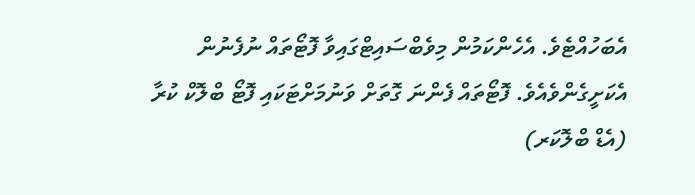އެބަހުއްޓެވެ. އެހެންކަމުން މިވެބްސައިޓްގައިވާ ފޮޓޯތައް ނުފެނުން އެކަށީގެންވެއެވެ. ފޮޓޯތައް ފެންނަ ގޮތަށް ވަނުމަށްޓަކައި ފޮޓޯ ބްލޮކް ކުރާ (އެޑް ބްލޮކަރ)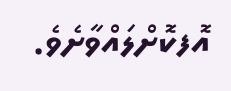އޮފކޮށްލައްވާށެވެ.